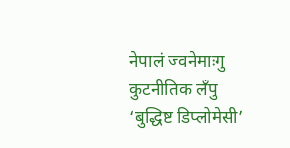नेपालं ज्वनेमाःगु कुटनीतिक लँपु ‘बुद्धिष्ट डिप्लोमेसी’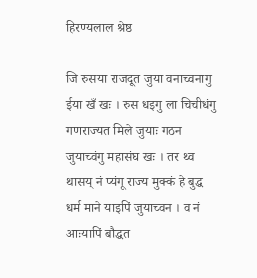हिरण्यलाल श्रेष्ठ

जि रुसया राजदूत जुया वनाच्वनागु ईया खँ खः । रुस धइगु ला चिचीधंगु गणराज्यत मिले जुयाः गठन जुयाच्वंगु महासंघ खः । तर थ्व थासय् नं प्यंगू राज्य मुक्कं हे बुद्ध धर्म माने याइपिं जुयाच्वन । व नं आःयापिं बौद्धत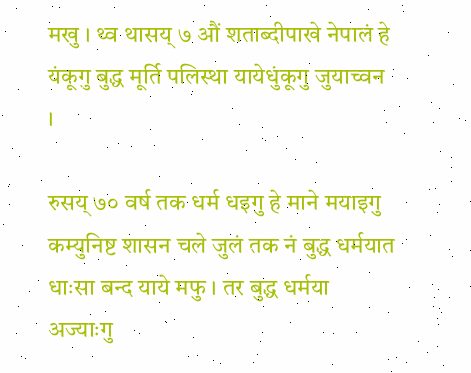मखु । थ्व थासय् ७ औं शताब्दीपाखे नेपालं हे यंकूगु बुद्ध मूर्ति पलिस्था यायेधुंकूगु जुयाच्वन ।

रुसय् ७० वर्ष तक धर्म धइगु हे माने मयाइगु कम्युनिष्ट शासन चले जुलं तक नं बुद्ध धर्मयात धाःसा बन्द याये मफु । तर बुद्ध धर्मया अज्याःगु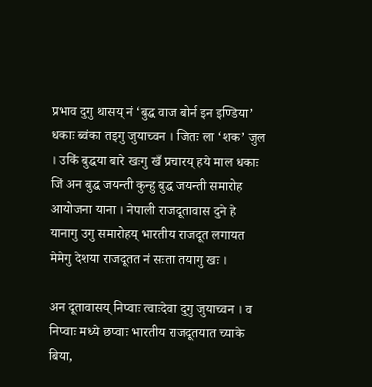प्रभाव दुगु थासय् नं ‘बुद्ध वाज बोर्न इन इण्डिया’ धकाः ब्वंका तइगु जुयाच्वन । जितः ला ‘शक’ जुल । उकिं बुद्धया बारे खःगु खँ प्रचारय् हये माल धकाः जिं अन बुद्ध जयन्ती कुन्हु बुद्ध जयन्ती समारोह आयोजना याना । नेपाली राजदूतावास दुने हे यानागु उगु समारोहय् भारतीय राजदूत लगायत मेमेगु देशया राजदूतत नं सःता तयागु खः ।

अन दूतावासय् निप्वाः त्वाःदेवा दुगु जुयाच्वन । व निप्वाः मध्ये छप्वाः भारतीय राजदूतयात च्याके बिया,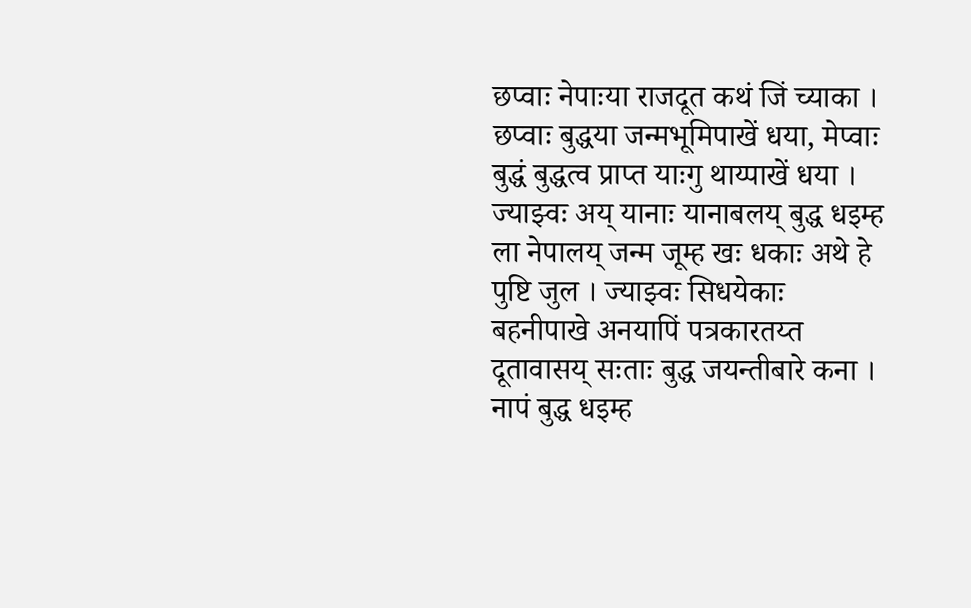छप्वाः नेपाःया राजदूत कथं जिं च्याका । छप्वाः बुद्धया जन्मभूमिपाखें धया, मेप्वाः बुद्धं बुद्धत्व प्राप्त याःगु थाय्पाखें धया । ज्याझ्वः अय् यानाः यानाबलय् बुद्ध धइम्ह ला नेपालय् जन्म जूम्ह खः धकाः अथे हे पुष्टि जुल । ज्याझ्वः सिधयेकाः बहनीपाखे अनयापिं पत्रकारतय्त दूतावासय् सःताः बुद्ध जयन्तीबारे कना । नापं बुद्ध धइम्ह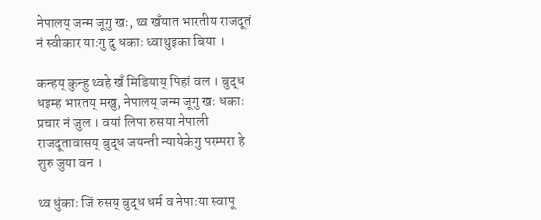नेपालय् जन्म जूगु खः, थ्व खँयात भारतीय राजदूतं नं स्वीकार याःगु दु धकाः ध्वाथुइका बिया ।

कन्हय् कुन्हु थ्वहे खँ मिडियाय् पिहां वल । बुद्ध धइम्ह भारतय् मखु, नेपालय् जन्म जूगु खः धकाः प्रचार नं जुल । वयां लिपा रुसया नेपाली राजदूतावासय् बुद्ध जयन्ती न्यायेकेगु परम्परा हे शुरु जुया वन ।

थ्व धुंकाः जिं रुसय् बुद्ध धर्म व नेपाःया स्वापू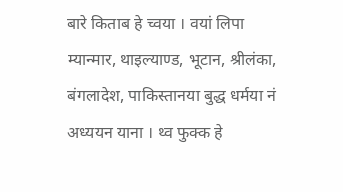बारे किताब हे च्वया । वयां लिपा म्यान्मार, थाइल्याण्ड, भूटान, श्रीलंका, बंगलादेश, पाकिस्तानया बुद्ध धर्मया नं अध्ययन याना । थ्व फुक्क हे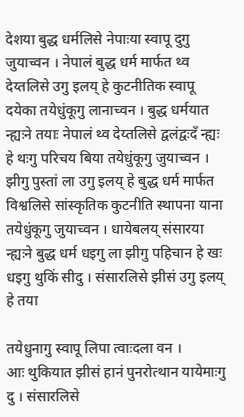देशया बुद्ध धर्मलिसे नेपाःया स्वापू दुगु जुयाच्वन । नेपालं बुद्ध धर्म मार्फत थ्व देय्तलिसे उगु इलय् हे कुटनीतिक स्वापू दयेका तयेधुंकूगु लानाच्वन । बुद्ध धर्मयात न्ह्यःने तयाः नेपालं थ्व देय्तलिसे द्वलंद्वःदँ न्ह्यः हे थःगु परिचय बिया तयेधुंकूगु जुयाच्वन । झीगु पुस्तां ला उगु इलय् हे बुद्ध धर्म मार्फत विश्वलिसे सांस्कृतिक कुटनीति स्थापना याना तयेधुंकूगु जुयाच्वन । धायेबलय् संसारया न्ह्यःने बुद्ध धर्म धइगु ला झीगु पहिचान हे खः धइगु थुकिं सीदु । संसारलिसे झीसं उगु इलय् हे तया

तयेधुनागु स्वापू लिपा त्वाःदला वन ।
आः थुकियात झीसं हानं पुनरोत्थान यायेमाःगु दु । संसारलिसे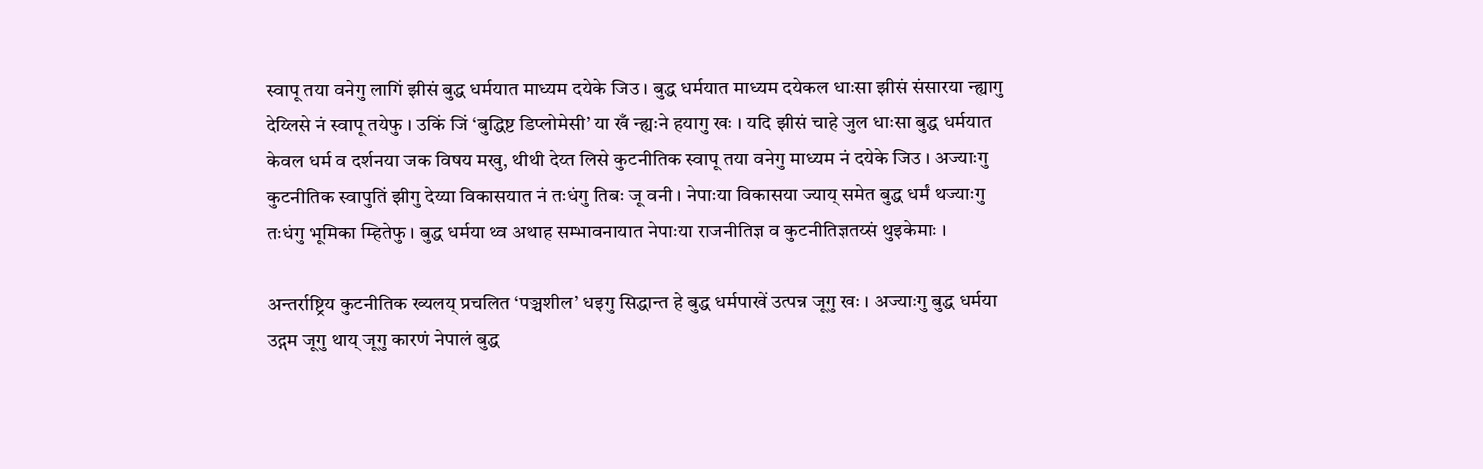स्वापू तया वनेगु लागिं झीसं बुद्ध धर्मयात माध्यम दयेके जिउ । बुद्ध धर्मयात माध्यम दयेकल धाःसा झीसं संसारया न्ह्यागु देय्लिसे नं स्वापू तयेफु । उकिं जिं ‘बुद्धिष्ट डिप्लोमेसी’ या खँ न्ह्यःने हयागु खः । यदि झीसं चाहे जुल धाःसा बुद्ध धर्मयात केवल धर्म व दर्शनया जक विषय मखु, थीथी देय्त लिसे कुटनीतिक स्वापू तया वनेगु माध्यम नं दयेके जिउ । अज्याःगु कुटनीतिक स्वापुतिं झीगु देय्या विकासयात नं तःधंगु तिबः जू वनी । नेपाःया विकासया ज्याय् समेत बुद्ध धर्मं थज्याःगु तःधंगु भूमिका म्हितेफु । बुद्ध धर्मया थ्व अथाह सम्भावनायात नेपाःया राजनीतिज्ञ व कुटनीतिज्ञतय्सं थुइकेमाः ।

अन्तर्राष्ट्रिय कुटनीतिक ख्यलय् प्रचलित ‘पञ्चशील’ धइगु सिद्धान्त हे बुद्ध धर्मपाखें उत्पन्न जूगु खः । अज्याःगु बुद्ध धर्मया उद्गम जूगु थाय् जूगु कारणं नेपालं बुद्ध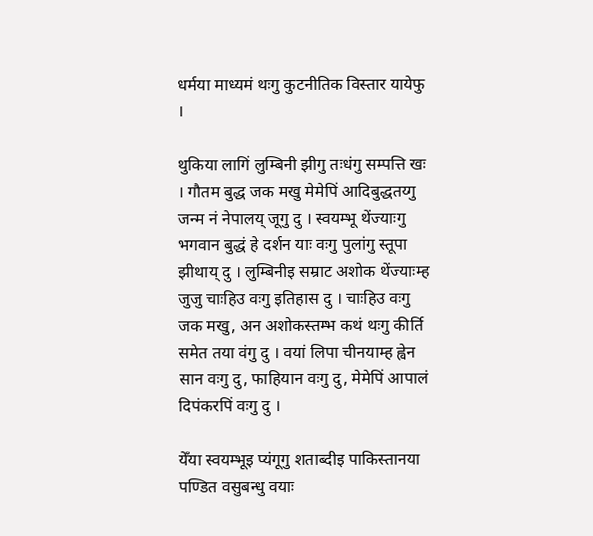धर्मया माध्यमं थःगु कुटनीतिक विस्तार यायेफु ।

थुकिया लागिं लुम्बिनी झीगु तःधंगु सम्पत्ति खः । गौतम बुद्ध जक मखु मेमेपिं आदिबुद्धतय्गु जन्म नं नेपालय् जूगु दु । स्वयम्भू थेंज्याःगु भगवान बुद्धं हे दर्शन याः वःगु पुलांगु स्तूपा झीथाय् दु । लुम्बिनीइ सम्राट अशोक थेंज्याःम्ह जुजु चाःहिउ वःगु इतिहास दु । चाःहिउ वःगु जक मखु, अन अशोकस्तम्भ कथं थःगु कीर्ति समेत तया वंगु दु । वयां लिपा चीनयाम्ह ह्वेन सान वःगु दु, फाहियान वःगु दु, मेमेपिं आपालं दिपंकरपिं वःगु दु ।

येँया स्वयम्भूइ प्यंगूगु शताब्दीइ पाकिस्तानया पण्डित वसुबन्धु वयाः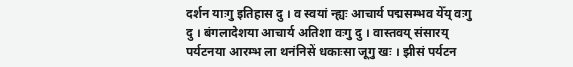दर्शन याःगु इतिहास दु । व स्वयां न्ह्यः आचार्य पद्मसम्भव येँय् वःगु दु । बंगलादेशया आचार्य अतिशा वःगु दु । वास्तवय् संसारय् पर्यटनया आरम्भ ला थनंनिसें धकाःसा जूगु खः । झीसं पर्यटन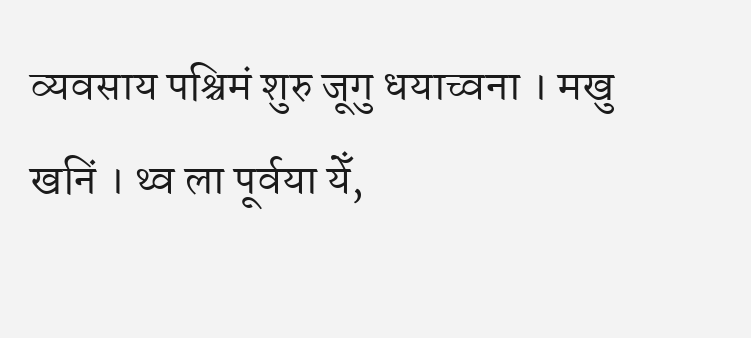व्यवसाय पश्चिमं शुरु जूगु धयाच्वना । मखु खनिं । थ्व ला पूर्वया येँ,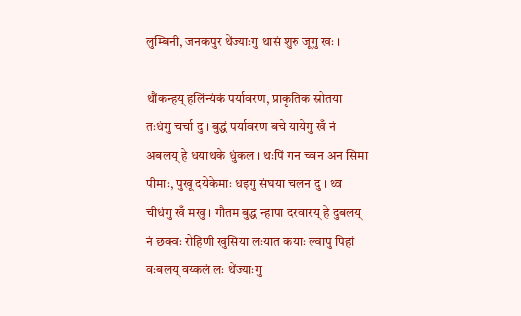लुम्बिनी, जनकपुर थेंज्याःगु थासं शुरु जूगु खः ।

थौंकन्हय् हलिंन्यंकं पर्यावरण, प्राकृतिक स्रोतया तःधंगु चर्चा दु । बुद्धं पर्यावरण बचे यायेगु खँ नं अबलय् हे धयाथके धुंकल । थःपिं गन च्वन अन सिमा पीमाः, पुखू दयेकेमाः धइगु संघया चलन दु । थ्व चीधंगु खँ मखु । गौतम बुद्ध न्हापा दरवारय् हे दुबलय् नं छक्वः रोहिणी खुसिया लःयात कयाः ल्वापु पिहां वःबलय् वय्कलं लः थेंज्याःगु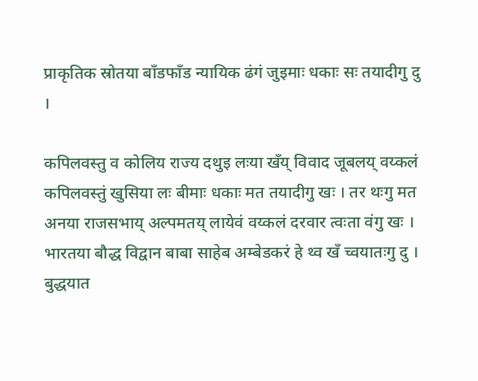प्राकृतिक स्रोतया बाँडफाँड न्यायिक ढंगं जुइमाः धकाः सः तयादीगु दु ।

कपिलवस्तु व कोलिय राज्य दथुइ लःया खँय् विवाद जूबलय् वय्कलं कपिलवस्तुं खुसिया लः बीमाः धकाः मत तयादीगु खः । तर थःगु मत अनया राजसभाय् अल्पमतय् लायेवं वय्कलं दरवार त्वःता वंगु खः । भारतया बौद्ध विद्वान बाबा साहेब अम्बेडकरं हे थ्व खँ च्वयातःगु दु । बुद्धयात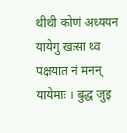थीथी कोणं अध्ययन यायेगु खःसा थ्व पक्षयात नं मनन् यायेमाः । बुद्ध जुइ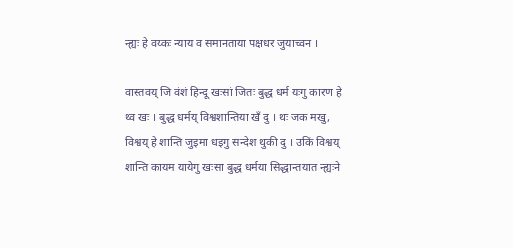न्ह्यः हे वय्कः न्याय व समानताया पक्षधर जुयाच्वन ।

वास्तवय् जि वंशं हिन्दू खःसां जितः बुद्ध धर्म यःगु कारण हे थ्व खः । बुद्ध धर्मय् विश्वशान्तिया खँ दु । थः जक मखु, विश्वय् हे शान्ति जुइमा धइगु सन्देश थुकी दु । उकिं विश्वय् शान्ति कायम यायेगु खःसा बुद्ध धर्मया सिद्धान्तयात न्ह्यःने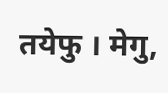तयेफु । मेगु,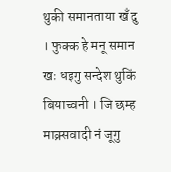थुकी समानताया खँ दु । फुक्क हे मनू समान खः धइगु सन्देश थुकिं बियाच्वनी । जि छम्ह माक्र्सवादी नं जूगु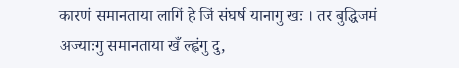कारणं समानताया लागिं हे जिं संघर्ष यानागु खः । तर बुद्धिजमं अज्याःगु समानताया खँ ल्ह्वंगु दु,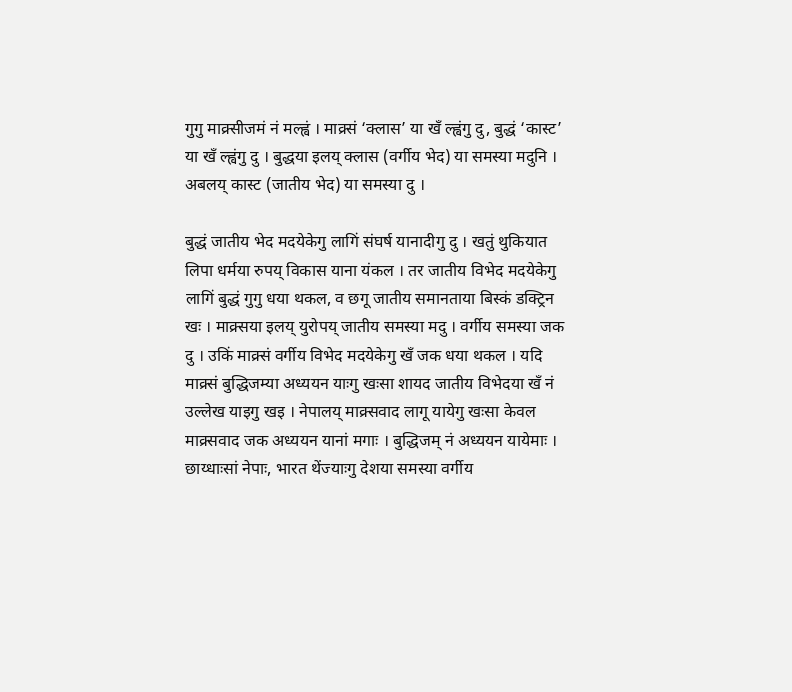गुगु माक्र्सीजमं नं मल्ह्वं । माक्र्सं ‘क्लास’ या खँ ल्ह्वंगु दु, बुद्धं ‘कास्ट’ या खँ ल्ह्वंगु दु । बुद्धया इलय् क्लास (वर्गीय भेद) या समस्या मदुनि । अबलय् कास्ट (जातीय भेद) या समस्या दु ।

बुद्धं जातीय भेद मदयेकेगु लागिं संघर्ष यानादीगु दु । खतुं थुकियात लिपा धर्मया रुपय् विकास याना यंकल । तर जातीय विभेद मदयेकेगु लागिं बुद्धं गुगु धया थकल, व छगू जातीय समानताया बिस्कं डक्ट्रिन खः । माक्र्सया इलय् युरोपय् जातीय समस्या मदु । वर्गीय समस्या जक दु । उकिं माक्र्सं वर्गीय विभेद मदयेकेगु खँ जक धया थकल । यदि माक्र्सं बुद्धिजम्या अध्ययन याःगु खःसा शायद जातीय विभेदया खँ नं उल्लेख याइगु खइ । नेपालय् माक्र्सवाद लागू यायेगु खःसा केवल माक्र्सवाद जक अध्ययन यानां मगाः । बुद्धिजम् नं अध्ययन यायेमाः । छाय्धाःसां नेपाः, भारत थेंज्याःगु देशया समस्या वर्गीय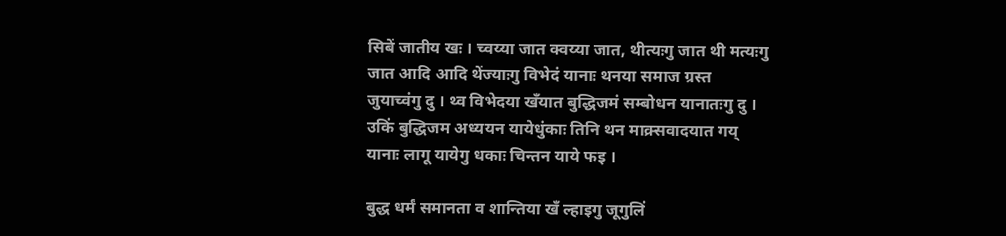सिबें जातीय खः । च्वय्या जात क्वय्या जात, थीत्यःगु जात थी मत्यःगु जात आदि आदि थेंज्याःगु विभेदं यानाः थनया समाज ग्रस्त जुयाच्वंगु दु । थ्व विभेदया खँयात बुद्धिजमं सम्बोधन यानातःगु दु । उकिं बुद्धिजम अध्ययन यायेधुंकाः तिनि थन माक्र्सवादयात गय् यानाः लागू यायेगु धकाः चिन्तन याये फइ ।

बुद्ध धर्मं समानता व शान्तिया खँ ल्हाइगु जूगुलिं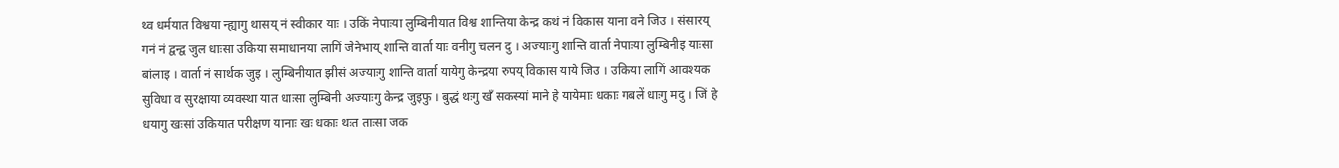थ्व धर्मयात विश्वया न्ह्यागु थासय् नं स्वीकार याः । उकिं नेपाःया लुम्बिनीयात विश्व शान्तिया केन्द्र कथं नं विकास याना वने जिउ । संसारय् गनं नं द्वन्द्व जुल धाःसा उकिया समाधानया लागिं जेनेभाय् शान्ति वार्ता याः वनीगु चलन दु । अज्याःगु शान्ति वार्ता नेपाःया लुम्बिनीइ याःसा बांलाइ । वार्ता नं सार्थक जुइ । लुम्बिनीयात झीसं अज्याःगु शान्ति वार्ता यायेगु केन्द्रया रुपय् विकास याये जिउ । उकिया लागिं आवश्यक सुविधा व सुरक्षाया व्यवस्था यात धाःसा लुम्बिनी अज्याःगु केन्द्र जुइफु । बुद्धं थःगु खँ सकस्यां माने हे यायेमाः धकाः गबलें धाःगु मदु । जिं हे धयागु खःसां उकियात परीक्षण यानाः खः धकाः थःत ताःसा जक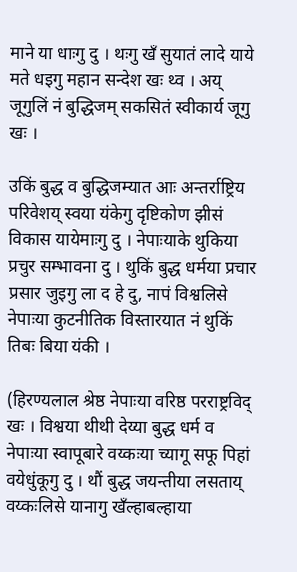माने या धाःगु दु । थःगु खँ सुयातं लादे याये मते धइगु महान सन्देश खः थ्व । अय् जूगुलिं नं बुद्धिजम् सकसितं स्वीकार्य जूगु खः ।

उकिं बुद्ध व बुद्धिजम्यात आः अन्तर्राष्ट्रिय परिवेशय् स्वया यंकेगु दृष्टिकोण झीसं विकास यायेमाःगु दु । नेपाःयाके थुकिया प्रचुर सम्भावना दु । थुकिं बुद्ध धर्मया प्रचार प्रसार जुइगु ला द हे दु, नापं विश्वलिसे नेपाःया कुटनीतिक विस्तारयात नं थुकिं तिबः बिया यंकी ।

(हिरण्यलाल श्रेष्ठ नेपाःया वरिष्ठ परराष्ट्रविद् खः । विश्वया थीथी देय्या बुद्ध धर्म व नेपाःया स्वापूबारे वय्कःया च्यागू सफू पिहां वयेधुंकूगु दु । थौं बुद्ध जयन्तीया लसताय् वय्कःलिसे यानागु खँल्हाबल्हाया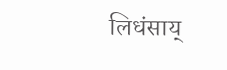लिधंसाय्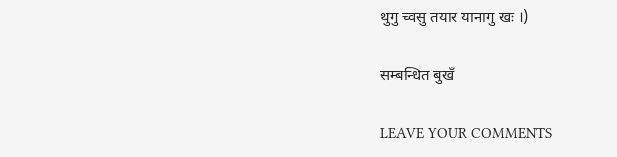थुगु च्वसु तयार यानागु खः ।)

सम्बन्धित बुखँ

LEAVE YOUR COMMENTS